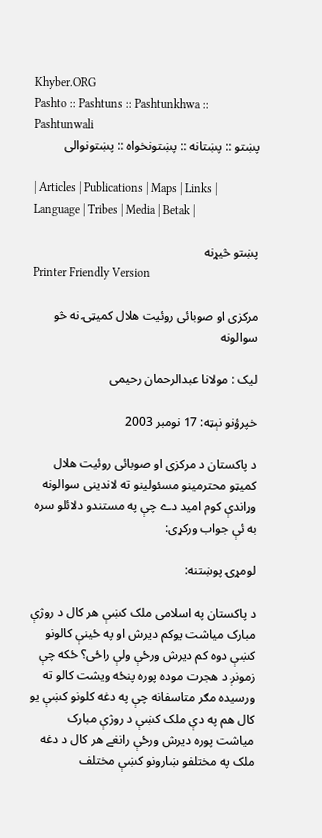Khyber.ORG
Pashto :: Pashtuns :: Pashtunkhwa :: Pashtunwali
پښتو :: پښتانه :: پښتونخواه :: پښتونوالی

| Articles | Publications | Maps | Links | Language | Tribes | Media | Betak |

پښتو څيړنه
Printer Friendly Version

مرکزى او صوبائى روئيت هلال کميټۍ نه څو سوالونه

ليک : مولانا عبدالرحمان رحيمى

خپرؤنو نېټه: 17 نومبر 2003

د پاکستان د مرکزى او صوبائى روئيت هلال کميټو محترمينو مسئولينو ته لاندينى سوالونه وړاندې کوم اميد دے چې په مستندو دلائلو سره به ئې جواب ورکړى:

لومړۍ پوښتنه:

د پاکستان په اسلامى ملک کښې هر کال د روژې مبارک مياشت يوکم ديرش او په ځينې کالونو کښې دوه کم ديرش ورځې ولې راځى؟ ځکه چې زمونږ د هجرت موده پوره پنځه ويشت کالو ته ورسيده مګر متاسفانه چې په دغه کلونو کښې يو کال هم په دې ملک کښې د روژې مبارک مياشت پوره ديرش ورځې رانغے هر کال د دغه ملک په مختلفو ښارونو کښې مختلف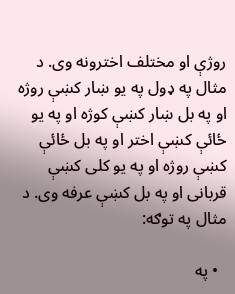روژې او مختلف اخترونه وى. د مثال په ډول په يو ښار کښې روژه او په بل ښار کښې کوژه او په يو ځائې کښې اختر او په بل ځائې کښې روژه او په يو کلى کښې قربانى او په بل کښې عرفه وى. د مثال په توګه:

  • په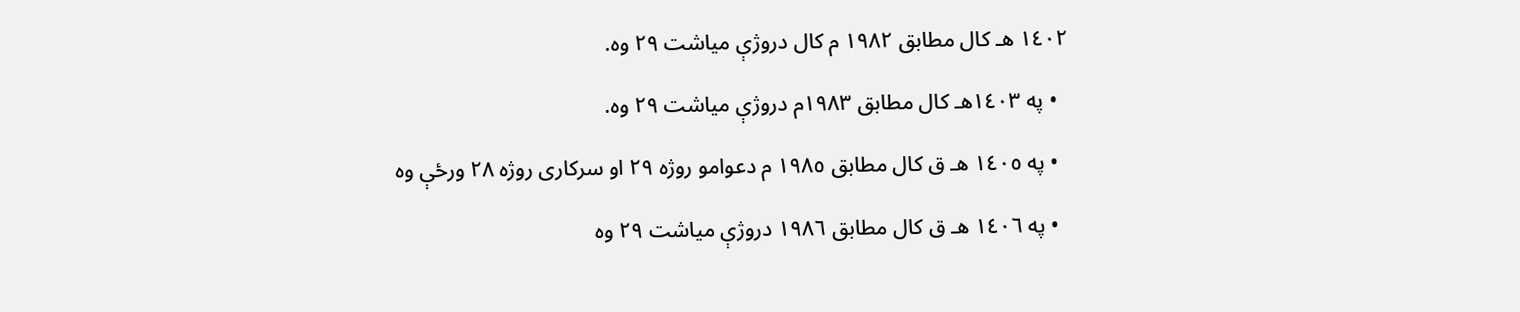١٤٠٢ هـ کال مطابق ١٩٨٢ م کال دروژې مياشت ٢٩ وه.

  • په ١٤٠٣هـ کال مطابق ١٩٨٣م دروژې مياشت ٢٩ وه.

  • په ١٤٠٥ هـ ق کال مطابق ١٩٨٥ م دعوامو روژه ٢٩ او سرکارى روژه ٢٨ ورځې وه

  • په ١٤٠٦ هـ ق کال مطابق ١٩٨٦ دروژې مياشت ٢٩ وه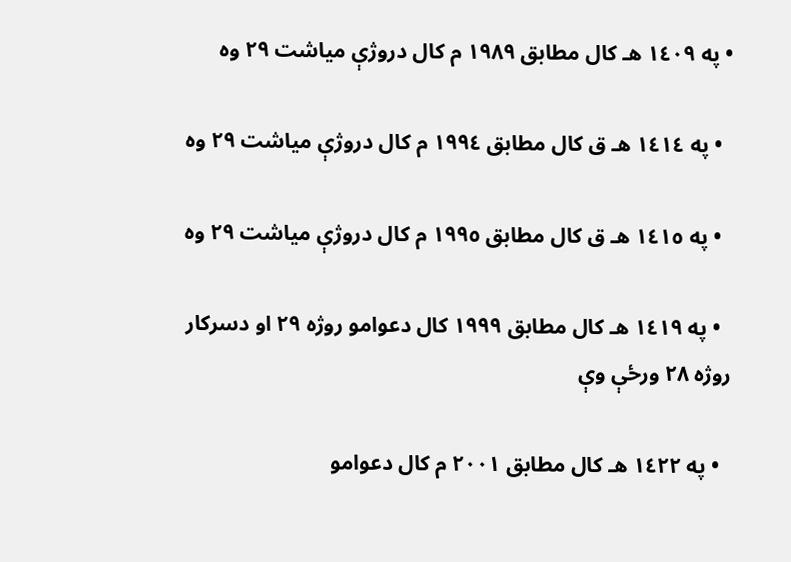• په ١٤٠٩ هـ کال مطابق ١٩٨٩ م کال دروژې مياشت ٢٩ وه

  • په ١٤١٤ هـ ق کال مطابق ١٩٩٤ م کال دروژې مياشت ٢٩ وه

  • په ١٤١٥ هـ ق کال مطابق ١٩٩٥ م کال دروژې مياشت ٢٩ وه

  • په ١٤١٩ هـ کال مطابق ١٩٩٩ کال دعوامو روژه ٢٩ او دسرکار روژه ٢٨ ورځې وې

  • په ١٤٢٢ هـ کال مطابق ٢٠٠١ م کال دعوامو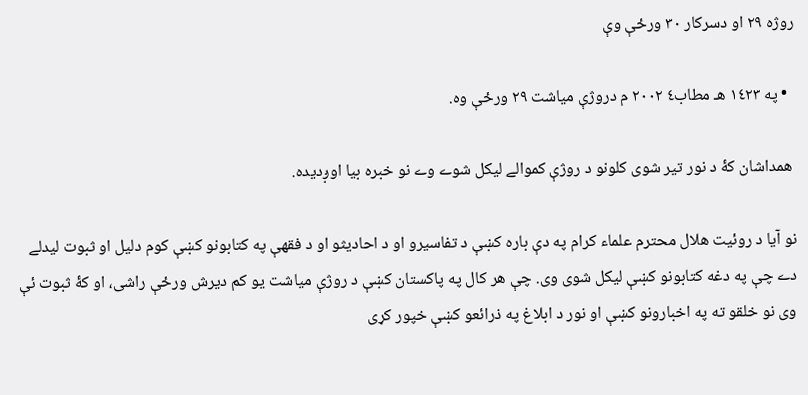روژه ٢٩ او دسرکار ٣٠ ورځې وې

  • په ١٤٢٣ هـ مطاب٤ ٢٠٠٢ م دروژې مياشت ٢٩ ورځې وه.

 همداشان کۀ د نور تير شوى کلونو د روژې کموالے ليکل شوے وے نو خبره بيا اوږديده.

نو آيا د روئيت هلال محترم علماء کرام په دې باره کښې د تفاسيرو او د احاديثو او د فقهې په کتابونو کښې کوم دليل او ثبوت ليدلے دے چې په دغه کتابونو کښې ليکل شوى وى. چې هر کال په پاکستان کښې د روژې مياشت يو کم ديرش ورځې راشى، او کۀ ثبوت ئې وى نو خلقو ته په اخبارونو کښې او نور د ابلاغ په ذرائعو کښې خپور کړى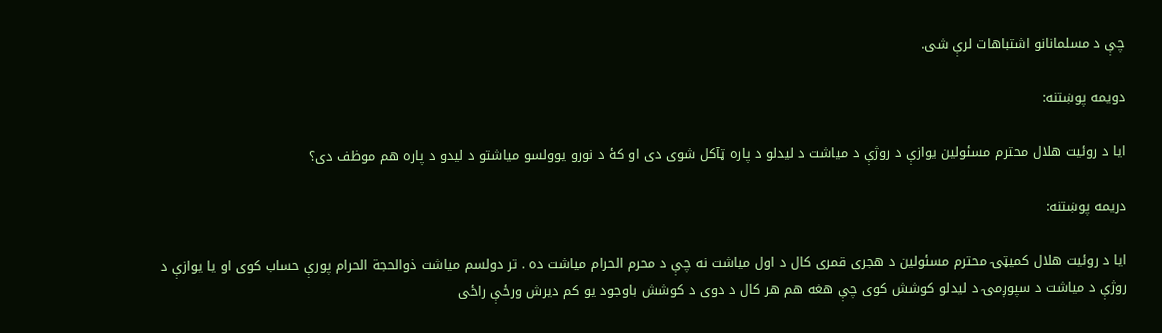چې د مسلمانانو اشتباهات لرې شى.

دويمه پوښتنه:

ايا د روئيت هلال محترم مسئولين يوازې د روژې د مياشت د ليدلو د پاره ټآکل شوى دى او کۀ د نورو يوولسو مياشتو د ليدو د پاره هم موظف دى؟

دريمه پوښتنه:

ايا د روئيت هلال کميټۍ محترم مسئولين د هجرى قمرى کال د اول مياشت نه چې د محرم الحرام مياشت ده . تر دولسم مياشت ذوالحجة الحرام پورې حساب کوى او يا يوازې د روژې د مياشت د سپوږمۍ د ليدلو کوشش کوى چې هغه هم هر کال د دوى د کوشش باوجود يو کم ديرش ورځې راځى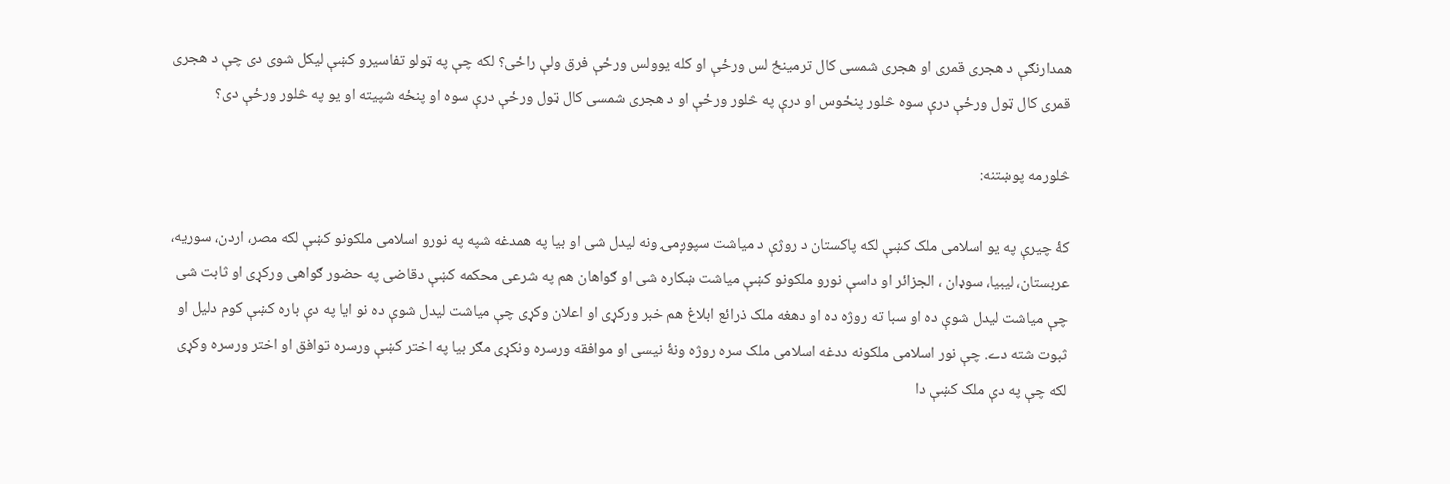همدارنګې د هجرى قمرى او هجرى شمسى کال ترمينځ لس ورځې او کله يوولس ورځې فرق ولې راځى؟ لکه چې په ټولو تفاسيرو کښې ليکل شوى دى چې د هجرى قمرى کال ټول ورځې درې سوه څلور پنځوس او درې په څلور ورځې او د هجرى شمسى کال ټول ورځې درې سوه او پنځه شپيته او يو په څلور ورځې دى؟

څلورمه پوښتنه:

کۀ چيرې په يو اسلامى ملک کښې لکه پاکستان د روژې د مياشت سپوږمۍ ونه ليدل شى او بيا په همدغه شپه په نورو اسلامى ملکونو کښې لکه مصر، اردن، سوريه، عربستان، ليبيا، سوډان ، الجزائر او داسې نورو ملکونو کښې مياشت ښکاره شى او ګواهان هم په شرعى محکمه کښې دقاضى په حضور ګواهى ورکړى او ثابت شى چې مياشت ليدل شوې ده او سبا ته روژه ده او دهغه ملک ذرائع ابلاغ هم خبر ورکړى او اعلان وکړى چې مياشت ليدل شوې ده نو ايا په دې باره کښې کوم دليل او ثبوت شته دے. چې نور اسلامى ملکونه ددغه اسلامى ملک سره روژه ونۀ نيسى او موافقه ورسره ونکړى مګر بيا په اختر کښې ورسره توافق او اختر ورسره وکړى لکه چې په دې ملک کښې دا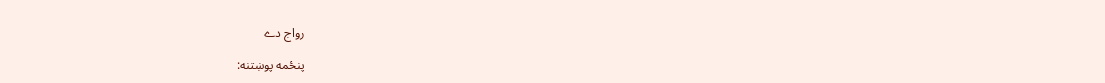رواج دے

پنځمه پوښتنه: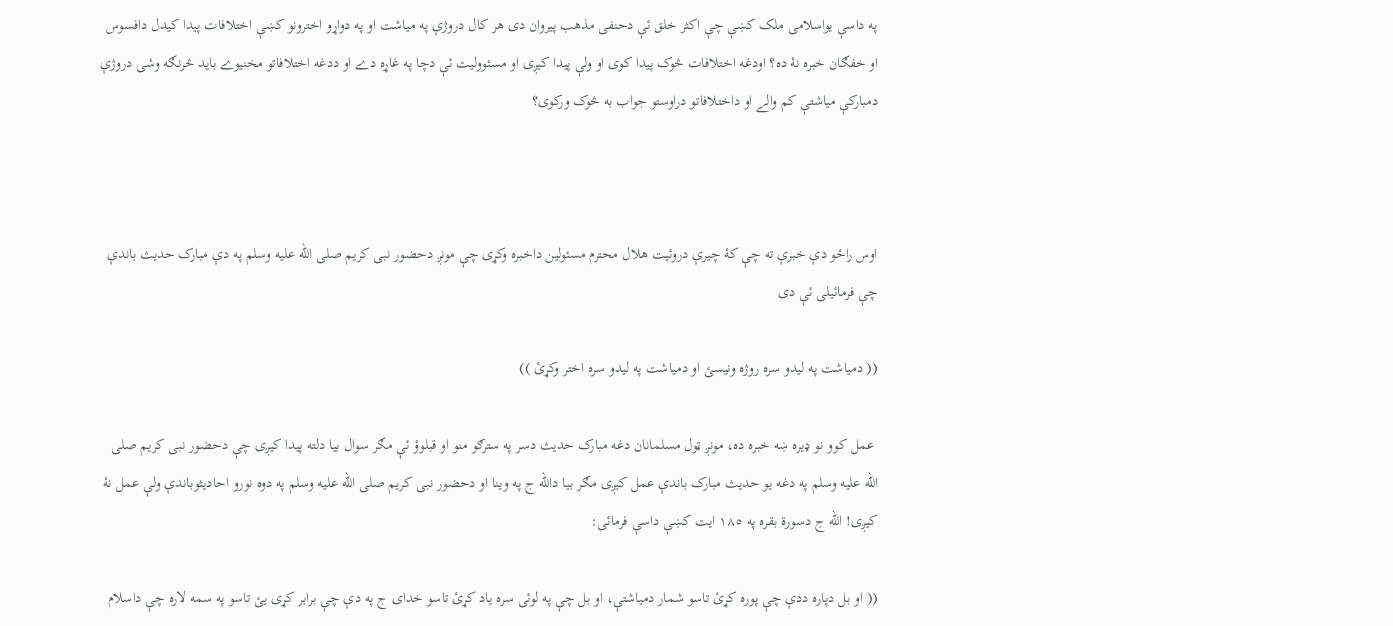په داسې يواسلامى ملک کښې چې اکثر خلق ئې دحنفى مذهب پيروان دى هر کال دروژې په مياشت او په دواړو اخترونو کښې اختلافات پيدا کيدل دافسوس او خفګان خبره نۀ ده؟ اودغه اختلافات څوک پيدا کوى او ولې پيدا کيږى او مسئووليت ئې دچا په غاړه دے او ددغه اختلافاتو مخنيوے بايد څرنګه وشى دروژې دمبارکې مياشتې کم والے او داختلافاتو دراوستو جواب به څوک ورکوى؟



اوس راځو دې خبرې ته چې کۀ چيرې دروئيت هلال محترم مسئولين داخبره وکړى چې مونږ دحضور نبى کريم صلى الله عليه وسلم په دې مبارک حديث باندې چې فرمائيلى ‌ئې دى

(( دمياشت په ليدو سره روژه ونيسئ او دمياشت په ليدو سره اختر وکړئ ))

 عمل کوو نو ډيره ښه خبره ده، مونږ ټول مسلمانان دغه مبارک حديث دسر په سترګو منو او قبلوؤ ئې مګر سوال بيا دلته پيدا کيږى چې دحضور نبى کريم صلى الله عليه وسلم په دغه يو حديث مبارک باندې عمل کيږى مګر بيا دالله ج په وينا او دحضور نبى کريم صلى الله عليه وسلم په دوه نورو احاديثوباندې ولې عمل نۀ کيږى! الله ج دسورة بقره په ١٨٥ ايت کښې داسې فرمائى:

(( او بل دپاره ددې چې پوره کړئ تاسو شمار دمياشتې، او بل چې په لوئى سره ياد کړئ تاسو خداى ج په دې چې برابر کړى يئ تاسو په سمه لاره چې داسلام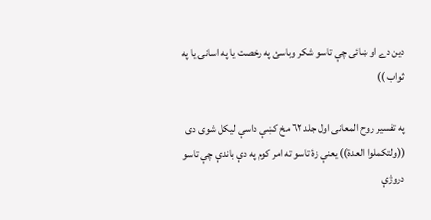دين دے او ښائى چې تاسو شکر وباسئ په رخصت يا په اسانۍ يا په ثواب ))

په تفسير روح المعانى اول جلد ٦٢ مخ کښې داسې ليکل شوى دى ((ولتکملوا العدة)) يعنې زۀ تاسو ته امر کوم په دې باندې چې تاسو دروژې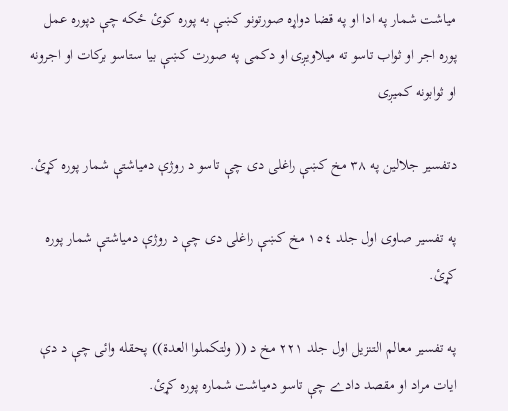مياشت شمار په ادا او په قضا دواړه صورتونو کښې به پوره کوئ ځکه چې دپوره عمل پوره اجر او ثواب تاسو ته ميلاويږى او دکمى په صورت کښې بيا ستاسو برکات او اجرونه او ثوابونه کميږى

دتفسير جلالين په ٣٨ مخ کښې راغلى دى چې تاسو د روژې دمياشتې شمار پوره کړئ.

په تفسير صاوى اول جلد ١٥٤ مخ کښې راغلى دى چې د روژې دمياشتې شمار پوره کړئ.

په تفسير معالم التنزيل اول جلد ٢٢١ مخ د (( ولتکملوا العدة)) پحقله وائى چې د دې ايات مراد او مقصد دادے چې تاسو دمياشت شماره پوره کړئ.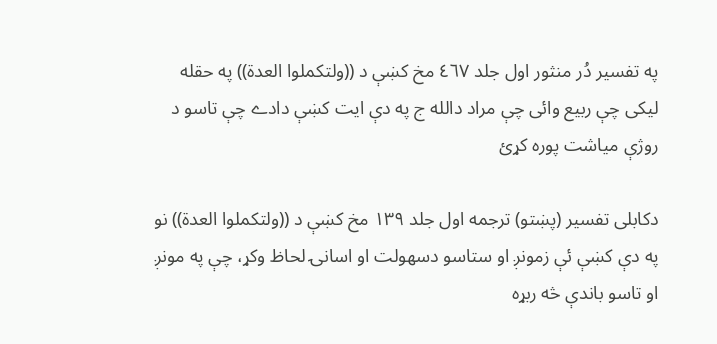په تفسير دُر منثور اول جلد ٤٦٧ مخ کښې د ((ولتکملوا العدة)) په حقله ليکى چې ربيع وائى چې مراد دالله ج په دې ايت کښې دادے چې تاسو د روژې مياشت پوره کړئ

دکابلى تفسير (پښتو) ترجمه اول جلد ١٣٩ مخ کښې د ((ولتکملوا العدة)) نو په دې کښې ئې زمونږ او ستاسو دسهولت او اسانۍ لحاظ وکړ، چې په مونږ او تاسو باندې څه ربړه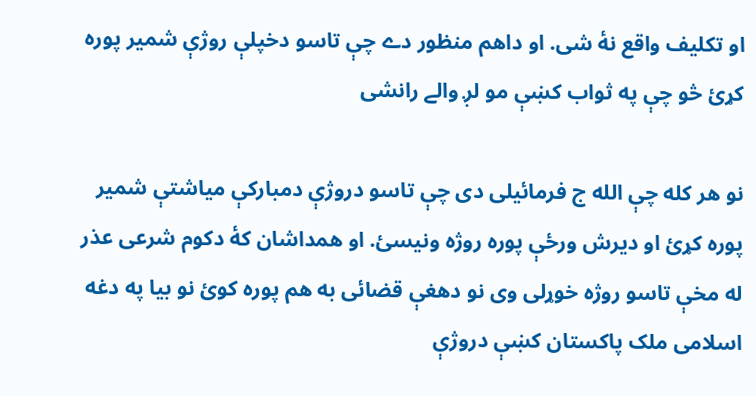او تکليف واقع نۀ شى. او داهم منظور دے چې تاسو دخپلې روژې شمير پوره کړئ څو چې په ثواب کښې مو لږ والے رانشى

نو هر کله چې الله ج فرمائيلى دى چې تاسو دروژې دمبارکې مياشتې شمير پوره کړئ او ديرش ورځې پوره روژه ونيسئ. او همداشان کۀ دکوم شرعى عذر له مخې تاسو روژه خوړلى وى نو دهغې قضائى به هم پوره کوئ نو بيا په دغه اسلامى ملک پاکستان کښې دروژې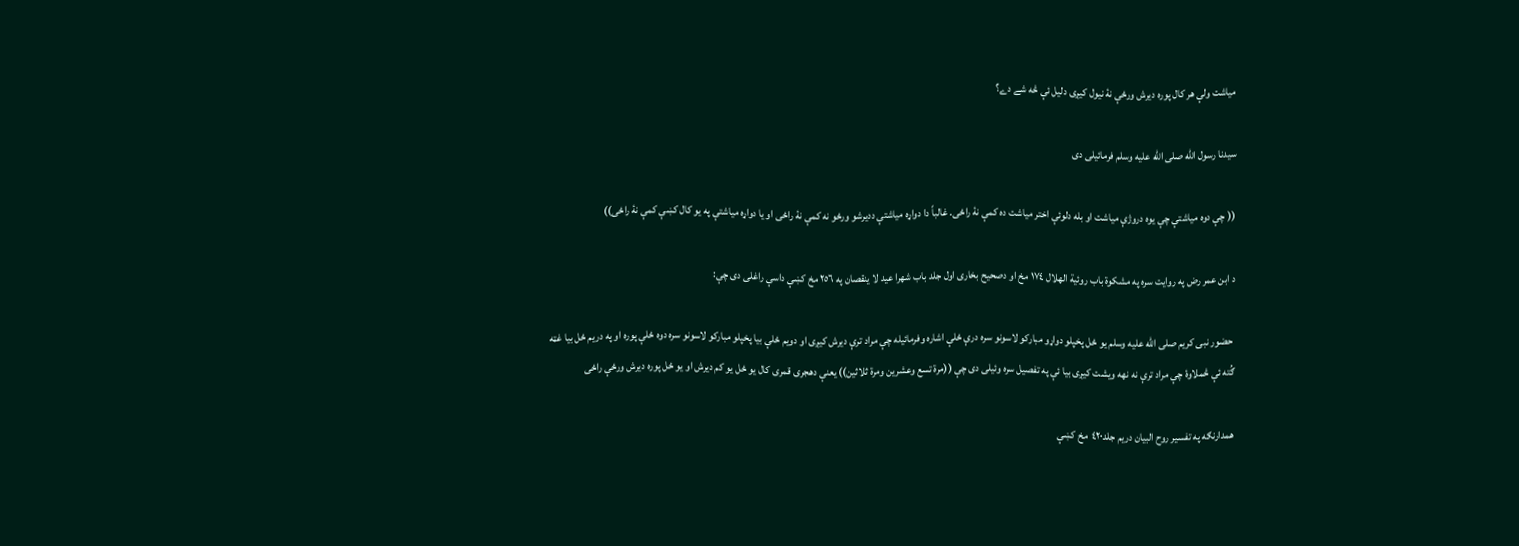مياشت ولې هر کال پوره ديرش ورځې نۀ نيول کيږى دليل ئې څه شے دے؟

سيدنا رسول الله صلى الله عليه وسلم فرمائيلى دى

(( چې دوه مياشتې چې يوه دروژې مياشت او بله دلوئې اختر مياشت ده کمې نۀ راځى. غالباً دا دواړه مياشتې دديرشو ورځو نه کمې نۀ راځى او يا دواړه مياشتې په يو کال کښې کمې نۀ راځى))

د ابن عمر رض په روايت سره په مشکوة باب روئية الهلال ١٧٤ مخ او دصحيح بخارى اول جلد باب شهرا عيد لا ينقصان په ٢٥٦ مخ کښې داسې راغلى دى چې:

 حضور نبى کريم صلى الله عليه وسلم يو ځل پخپلو دواړو مبارکو لاسونو سره درې ځلې اشاره وفرمائيله چې مراد ترې ديرش کيږى او دويم ځلې بيا پخپلو مبارکو لاسونو سره دوه ځلې پوره او په دريم ځل بيا غټه ګُته ئې څملاوۀ چې مراد ترې نه نهه ويشت کيږى بيا ئې په تفصيل سره وئيلى دى چې ((مرة تسع وعشرين ومرة ثلاثين)) يعنې دهجرى قمرى کال يو ځل يو کم ديرش او يو ځل پوره ديرش ورځې راځى

همدارنګه په تفسير روح البيان دريم جلد٤٢٠  مخ کښې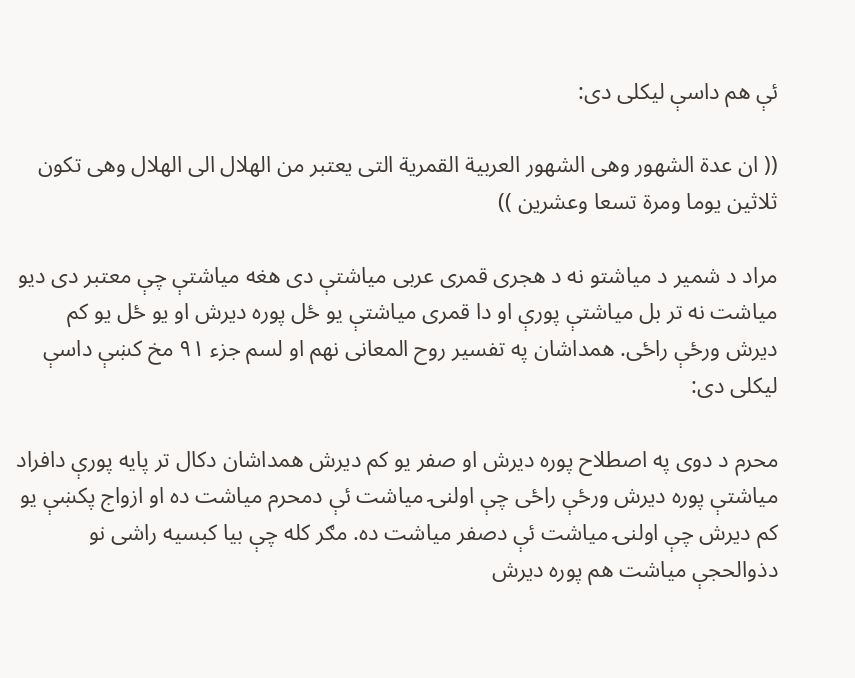ئې هم داسې ليکلى دى:

(( ان عدة الشهور وهى الشهور العربية القمرية التى يعتبر من الهلال الى الهلال وهى تکون ثلاثين يوما ومرة تسعا وعشرين ))

مراد د شمير د مياشتو نه د هجرى قمرى عربى مياشتې دى هغه مياشتې چې معتبر دى ديو مياشت نه تر بل مياشتې پورې او دا قمرى مياشتې يو ځل پوره ديرش او يو ځل يو کم ديرش ورځې راځى. همداشان په تفسير روح المعانى نهم او لسم جزء ٩١ مخ کښې داسې ليکلى دى:

محرم د دوى په اصطلاح پوره ديرش او صفر يو کم ديرش همداشان دکال تر پايه پورې دافراد مياشتې پوره ديرش ورځې راځى چې اولنۍ مياشت ئې دمحرم مياشت ده او ازواج پکښې يو کم ديرش چې اولنۍ مياشت ئې دصفر مياشت ده. مګر کله چې بيا کبسيه راشى نو دذوالحجې مياشت هم پوره ديرش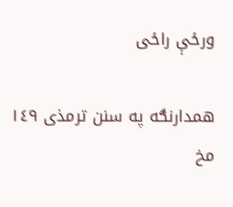ورځې راځى

همدارنګه په سنن ترمذى ١٤٩ مخ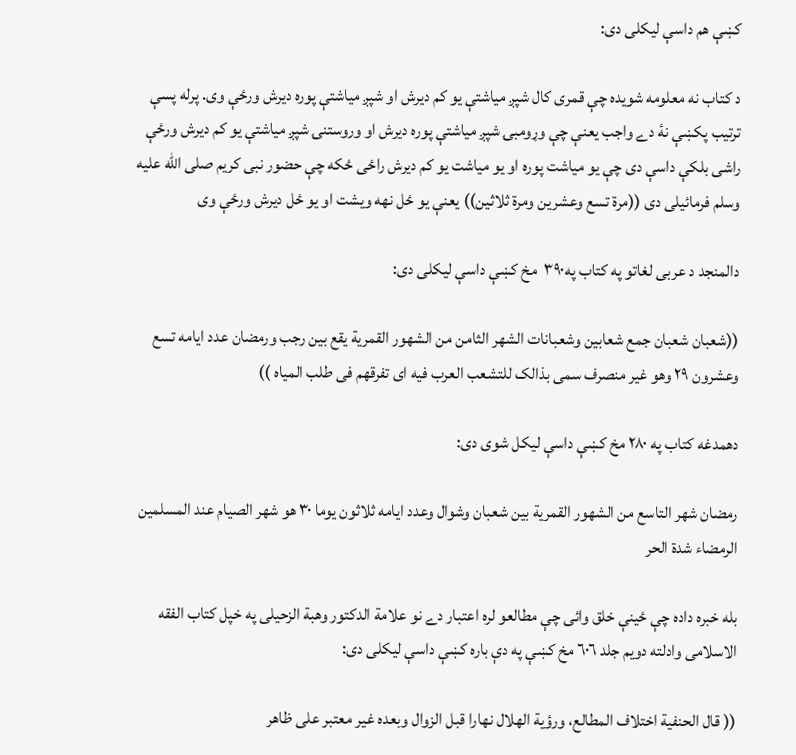کښې هم داسې ليکلى دى:

د کتاب نه معلومه شويده چې قمرى کال شپږ مياشتې يو کم ديرش او شپږ مياشتې پوره ديرش ورځې وى. پرله پسې ترتيب پکښې نۀ دے واجب يعنې چې وړومبۍ شپږ مياشتې پوره ديرش او وروستنۍ شپږ مياشتې يو کم ديرش ورځې راشى بلکې داسې دى چې يو مياشت پوره او يو مياشت يو کم ديرش راځى ځکه چې حضور نبى کريم صلى الله عليه وسلم فرمائيلى دى ((مرة تسع وعشرين ومرة ثلاثين)) يعنې يو ځل نهه ويشت او يو ځل ديرش ورځې وى

دالمنجد د عربى لغاتو په کتاب په٣٩٠  مخ کښې داسې ليکلى دى:

((شعبان شعبان جمع شعابين وشعبانات الشهر الثامن من الشهور القمرية يقع بين رجب ورمضان عدد ايامه تسع وعشرون ٢٩ وهو غير منصرف سمى بذالک للتشعب العرب فيه اى تفرقهم فى طلب المياه ))

دهمدغه کتاب په ٢٨٠ مخ کښې داسې ليکل شوى دى:

رمضان شهر التاسع من الشهور القمرية بين شعبان وشوال وعدد ايامه ثلاثون يوما ٣٠ هو شهر الصيام عند المسلمين الرمضاء شدة الحر

بله خبره داده چې ځينې خلق وائى چې مطالعو لره اعتبار دے نو علامة الدکتور وهبة الزحيلى په خپل کتاب الفقه الاسلامى وادلته دويم جلد ٦٠٦ مخ کښې په دې باره کښې داسې ليکلى دى:

(( قال الحنفية اختلاف المطالع، ورؤية الهلال نهارا قبل الزوال وبعده غير معتبر على ظاهر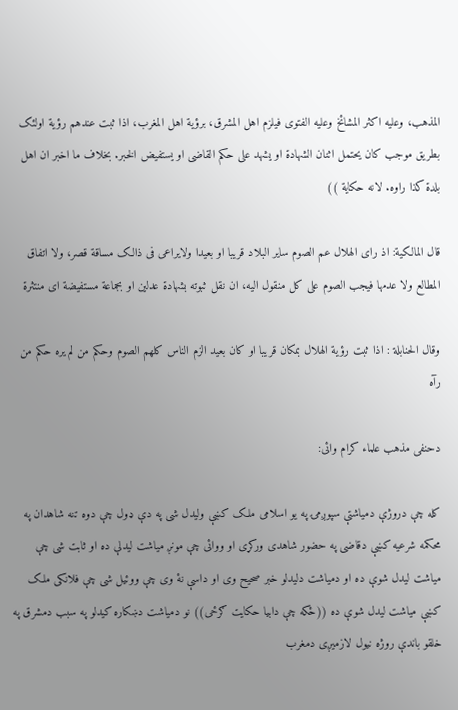المذهب، وعليه اکثر المشائخ وعليه الفتوى فيلزم اهل المشرق، برؤية اهل المغرب، اذا ثبت عندهم رؤية اولئک بطريق موجب کان يحتمل اثنان الشهادة او يشهد على حکم القاضى او يستفيض الخبر. بخلاف ما اخبر ان اهل بلدة کذا راوه. لانه حکاية ))

قال المالکية: اذ راى الهلال عم الصوم ساير البلاد قريبا او بعيدا ولايراعى فى ذالک مساقة قصر، ولا اتفاق المطالع ولا عدمها فيجب الصوم على کل منقول اليه، ان نقل ثبوته بشهادة عدلين او بجماعة مستفيضة اى منتثرة

وقال الحنابلة : اذا ثبت رؤية الهلال بمکان قريبا او کان بعيد الزم الناس کلهم الصوم وحکم من لم يره حکم من رآه

دحنفى مذهب علماء کرام وائى:

کله چې دروژې دمياشتې سپوږمۍ په يو اسلامى ملک کښې وليدل شى په دې ډول چې دوه تنه شاهدان په محکمه شرعيه کښې دقاضى په حضور شاهدى ورکړى او ووائى چې مونږ مياشت ليدلې ده او ثابت شى چې مياشت ليدل شوې ده او دمياشت دليدلو خبر صحيح وى او داسې نۀ وى چې ووئيل شى چې فلانکى ملک کښې مياشت ليدل شوې ده ((ځکه چې دابيا حکايت ګرځى)) نو دمياشت دښکاره کيدلو په سبب دمشرق په خلقو باندې روژه نيول لازميږى دمغرب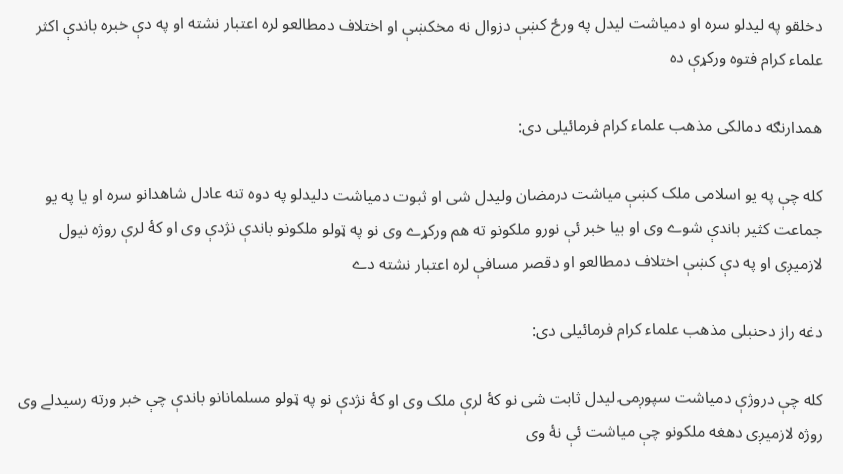دخلقو په ليدلو سره او دمياشت ليدل په ورځ کښې دزوال نه مخکښې او اختلاف دمطالعو لره اعتبار نشته او په دې خبره باندې اکثر علماء کرام فتوه ورکړې ده

همدارنګه دمالکى مذهب علماء کرام فرمائيلى دى:

کله چې په يو اسلامى ملک کښې مياشت درمضان وليدل شى او ثبوت دمياشت دليدلو په دوه تنه عادل شاهدانو سره او يا په يو جماعت کثير باندې شوے وى او بيا خبر ئې نورو ملکونو ته هم ورکړے وى نو په ټولو ملکونو باندې نژدې وى او کۀ لرې روژه نيول لازميږى او په دې کښې اختلاف دمطالعو او دقصر مسافې لره اعتبار نشته دے

دغه راز دحنبلى مذهب علماء کرام فرمائيلى دى:

کله چې دروژې دمياشت سپوږمۍ ليدل ثابت شى نو کۀ لرې ملک وى او کۀ نژدې نو په ټولو مسلمانانو باندې چې خبر ورته رسيدلے وى روژه لازميږى دهغه ملکونو چې مياشت ئې نۀ وى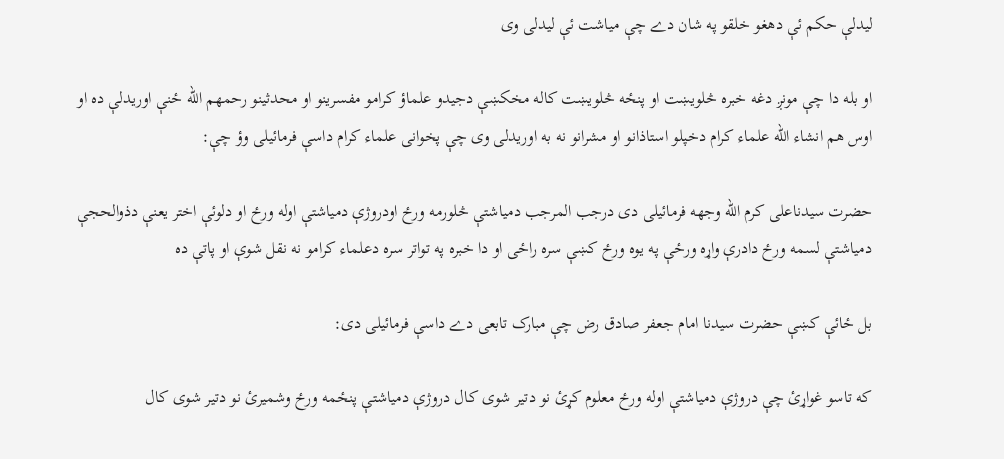ليدلې حکم ئې دهغو خلقو په شان دے چې مياشت ئې ليدلى وى

او بله دا چې مونږ دغه خبره څلويښت او پنځه څلويښت کاله مخکښې دجيدو علماؤ کرامو مفسرينو او محدثينو رحمهم الله ځنې اوريدلې ده او اوس هم انشاء الله علماء کرام دخپلو استاذانو او مشرانو نه به اوريدلى وى چې پخوانى علماء کرام داسې فرمائيلى وؤ چې:

حضرت سيدناعلى کرم الله وجهه فرمائيلى دى درجب المرجب دمياشتې څلورمه ورځ اودروژې دمياشتې اوله ورځ او دلوئې اختر يعنې دذوالحجې دمياشتې لسمه ورځ دادرې واړه ورځې په يوه ورځ کښې سره راځى او دا خبره په تواتر سره دعلماء کرامو نه نقل شوې او پاتې ده

بل ځائې کښې حضرت سيدنا امام جعفر صادق رض چې مبارک تابعى دے داسې فرمائيلى دى:

که تاسو غواړئ چې دروژې دمياشتې اوله ورځ معلوم کړئ نو دتير شوى کال دروژې دمياشتې پنځمه ورځ وشميرئ نو دتير شوى کال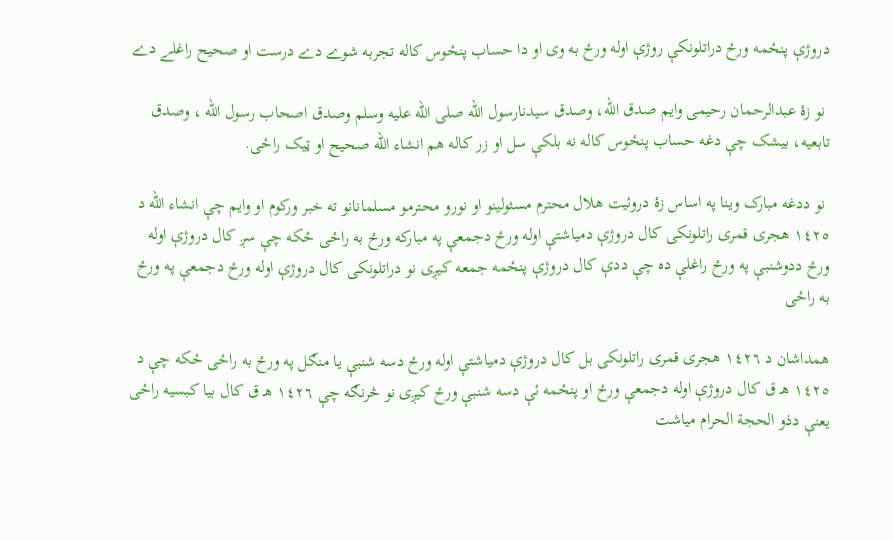دروژې پنځمه ورځ دراتلونکې روژې اوله ورځ به وى او دا حساب پنځوس کاله تجربه شوے دے درست او صحيح راغلے دے

 نو زۀ عبدالرحمان رحيمى وايم صدق الله، وصدق سيدنارسول الله صلى الله عليه وسلم وصدق اصحاب رسول الله ، وصدق تابعيه، بيشک چې دغه حساب پنځوس کاله نه بلکې سل او زر کاله هم انشاء الله صحيح او ټيک راځى.

 نو ددغه مبارک وينا په اساس زۀ دروئيت هلال محترم مسئولينو او نورو محترمو مسلمانانو ته خبر ورکوم او وايم چې انشاء الله د ١٤٢٥ هجرى قمرى راتلونکى کال دروژې دمياشتې اوله ورځ دجمعې په مبارکه ورځ به راځى ځکه چې سږ کال دروژې اوله ورځ ددوشنبې په ورځ راغلې ده چې ددې کال دروژې پنځمه جمعه کيږى نو دراتلونکى کال دروژې اوله ورځ دجمعې په ورځ به راځى

همداشان د ١٤٢٦ هجرى قمرى راتلونکى بل کال دروژې دمياشتې اوله ورځ دسه شنبې يا منګل په ورځ به راځى ځکه چې د ١٤٢٥ هـ ق کال دروژې اوله دجمعې ورځ او پنځمه ئې دسه شنبې ورځ کيږى نو څرنګه چې ١٤٢٦ هـ ق کال بيا کبسيه راځى يعنې دذو الحجة الحرام مياشت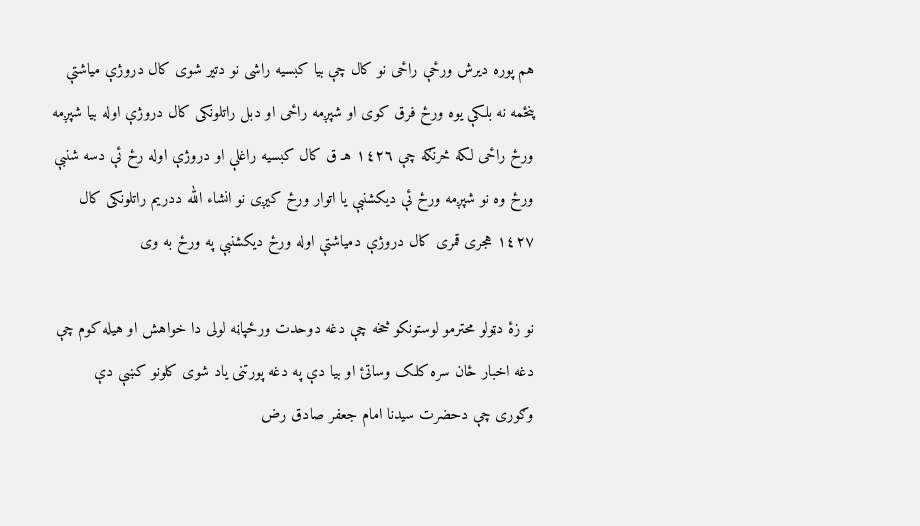هم پوره ديرش ورځې راځى نو کال چې بيا کبسيه راشى نو دتير شوى کال دروژې مياشتې پنځمه نه بلکې يوه ورځ فرق کوى او شپږمه راځى او دبل راتلونکى کال دروژې اوله بيا شپږمه ورځ راځى لکه څرنګه چې ١٤٢٦ هـ ق کال کبسيه راغلې او دروژې اوله رځ ئې دسه شنبې ورځ وه نو شپږمه ورځ ئې ديکشنبې يا اتوار ورځ کيږى نو انشاء الله ددريم راتلونکى کال ١٤٢٧ هجرى قمرى کال دروژې دمياشتې اوله ورځ ديکشنبې په ورځ به وى

نو زۀ دټولو محترمو لوستونکو څخه چې دغه دوحدت ورځپاڼه لولى دا خواهش او هيله کوم چې دغه اخبار ځان سره کلک وساتئ او بيا دې په دغه پورتنى ياد شوى کلونو کښې دې وګورى چې دحضرت سيدنا امام جعفر صادق رض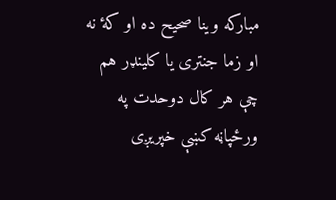مبارکه وينا صحيح ده او کۀ نه او زما جنترى يا کلينډر هم چې هر کال دوحدت په ورځپاڼه کښې خپريږى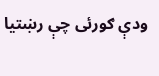ودې ګورئى چې رښتيا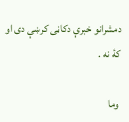دمشرانو خبرې دکاڼى کرښې دى او کۀ نه .

 وما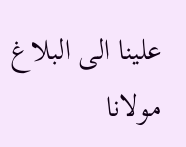علينا الى البلاغ
مولانا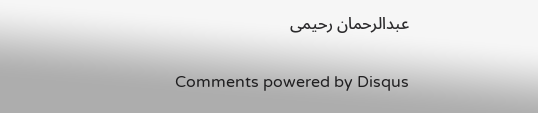عبدالرحمان رحيمى

Comments powered by Disqus